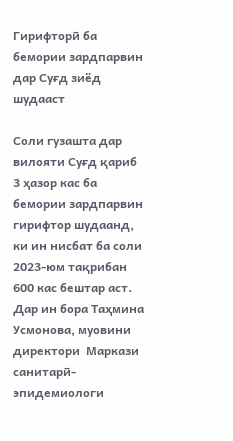Гирифторӣ ба бемории зардпарвин дар Суғд зиёд шудааст

Соли гузашта дар вилояти Суғд қариб 3 ҳазор кас ба бемории зардпарвин гирифтор шудаанд, ки ин нисбат ба соли 2023-юм тақрибан 600 кас бештар аст. Дар ин бора Таҳмина Усмонова, муовини  директори  Маркази санитарӣ- эпидемиологи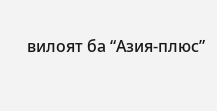вилоят ба “Азия-плюс”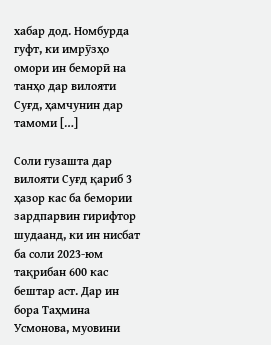хабар дод. Номбурда гуфт, ки имрӯзҳо омори ин беморӣ на танҳо дар вилояти Суғд, ҳамчунин дар тамоми […]

Соли гузашта дар вилояти Суғд қариб 3 ҳазор кас ба бемории зардпарвин гирифтор шудаанд, ки ин нисбат ба соли 2023-юм тақрибан 600 кас бештар аст. Дар ин бора Таҳмина Усмонова, муовини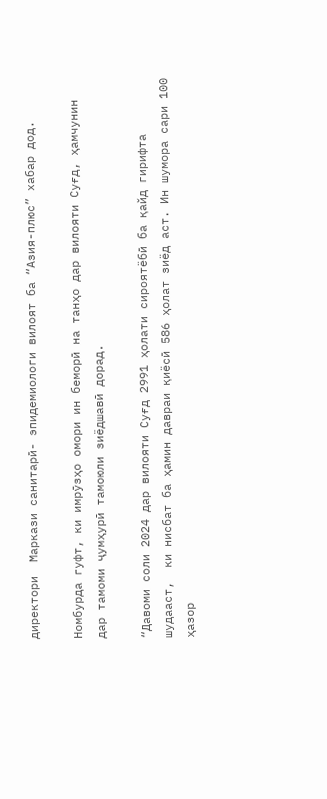директори  Маркази санитарӣ- эпидемиологи вилоят ба “Азия-плюс” хабар дод.

Номбурда гуфт, ки имрӯзҳо омори ин беморӣ на танҳо дар вилояти Суғд, ҳамчунин дар тамоми ҷумҳурӣ тамоюли зиёдшавӣ дорад.

“Давоми соли 2024 дар вилояти Суғд 2991 ҳолати сироятёбӣ ба қайд гирифта шудааст,  ки нисбат ба ҳамин давраи қиёсӣ 586 ҳолат зиёд аст. Ин шумора сари 100 ҳазор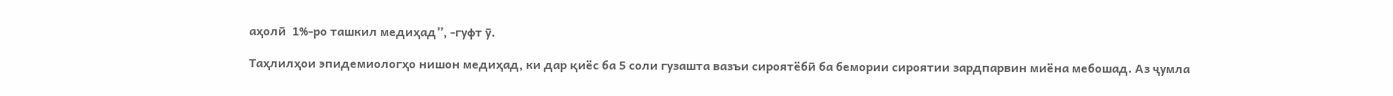аҳолӣ  1%-ро ташкил медиҳад”, -гуфт ӯ.

Таҳлилҳои эпидемиологҳо нишон медиҳад, ки дар қиёс ба 5 соли гузашта вазъи сироятёбӣ ба бемории сироятии зардпарвин миёна мебошад. Аз ҷумла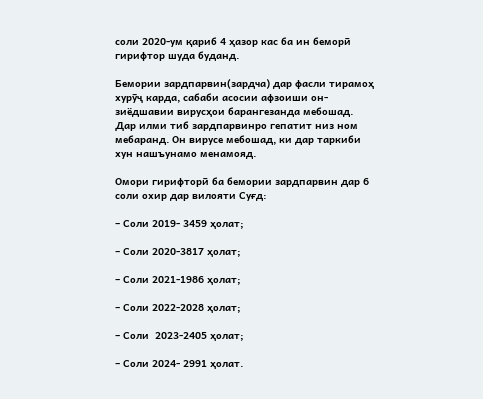соли 2020-ум қариб 4 ҳазор кас ба ин беморӣ гирифтор шуда буданд.

Бемории зардпарвин(зардча) дар фасли тирамоҳ хурӯҷ карда, сабаби асосии афзоиши он- зиёдшавии вирусҳои барангезанда мебошад. Дар илми тиб зардпарвинро гепатит низ ном мебаранд. Он вирусе мебошад, ки дар таркиби хун нашъунамо менамояд.

Омори гирифторӣ ба бемории зардпарвин дар 6 соли охир дар вилояти Суғд:

– Соли 2019- 3459 ҳолат;

– Соли 2020-3817 ҳолат;

– Соли 2021-1986 ҳолат;

– Соли 2022-2028 ҳолат;

– Соли  2023-2405 ҳолат;

– Соли 2024- 2991 ҳолат.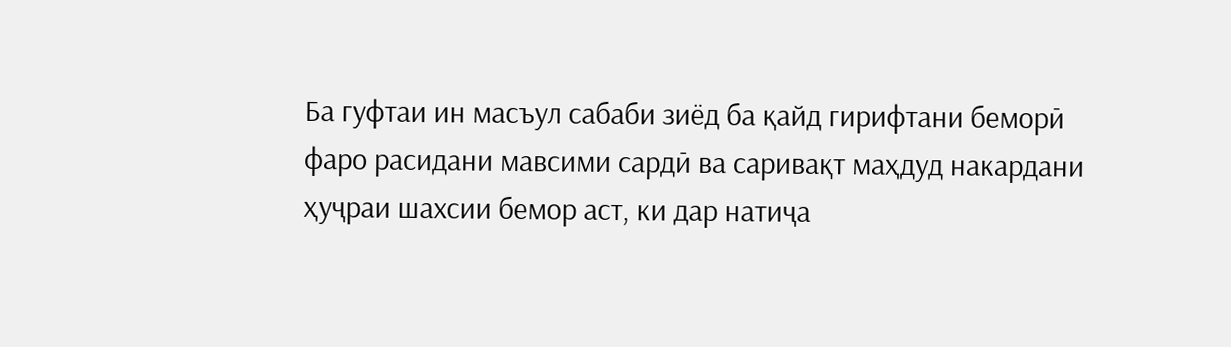Ба гуфтаи ин масъул сабаби зиёд ба қайд гирифтани беморӣ фаро расидани мавсими сардӣ ва саривақт маҳдуд накардани ҳуҷраи шахсии бемор аст, ки дар натиҷа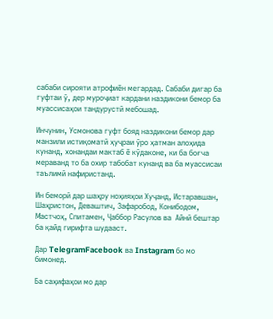сабаби сирояти атрофиён мегардад. Сабаби дигар ба гуфтаи ӯ, дер муроҷиат кардани наздикони бемор ба муассисаҳои тандурустӣ мебошад.

Инчунин, Усмонова гуфт бояд наздикони бемор дар манзили истиқоматӣ ҳуҷраи ӯро ҳатман алоҳида кунанд, хонандаи мактаб ё кӯдаконе, ки ба боғча мераванд то ба охир табобат кунанд ва ба муассисаи таълимӣ нафиристанд.

Ин беморӣ дар шаҳру ноҳияҳои Хуҷанд, Истаравшан, Шаҳристон, Деваштич, Зафаробод, Конибодом, Мастчоҳ, Спитамен, Ҷаббор Расулов ва  Айнӣ бештар ба қайд гирифта шудааст.

Дар TelegramFacebook ва Instagram бо мо бимонед.

Ба саҳифаҳои мо дар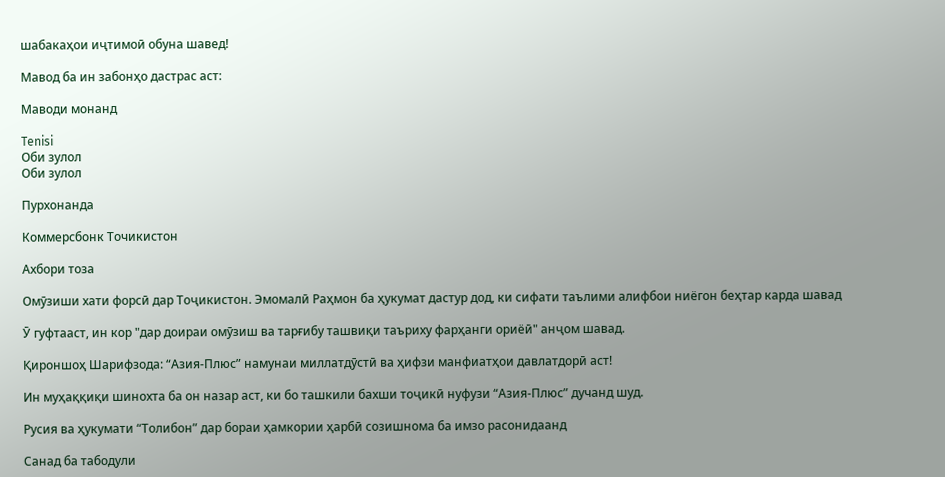шабакаҳои иҷтимоӣ обуна шавед!

Мавод ба ин забонҳо дастрас аст:

Маводи монанд

Tenisi
Оби зулол
Оби зулол

Пурхонанда

Коммерсбонк Точикистон

Ахбори тоза

Омӯзиши хати форсӣ дар Тоҷикистон. Эмомалӣ Раҳмон ба ҳукумат дастур дод, ки сифати таълими алифбои ниёгон беҳтар карда шавад

Ӯ гуфтааст, ин кор "дар доираи омӯзиш ва тарғибу ташвиқи таъриху фарҳанги ориёӣ" анҷом шавад.

Қироншоҳ Шарифзода: “Азия-Плюс” намунаи миллатдӯстӣ ва ҳифзи манфиатҳои давлатдорӣ аст!

Ин муҳаққиқи шинохта ба он назар аст, ки бо ташкили бахши тоҷикӣ нуфузи “Азия-Плюс” дучанд шуд.

Русия ва ҳукумати “Толибон” дар бораи ҳамкории ҳарбӣ созишнома ба имзо расонидаанд

Санад ба табодули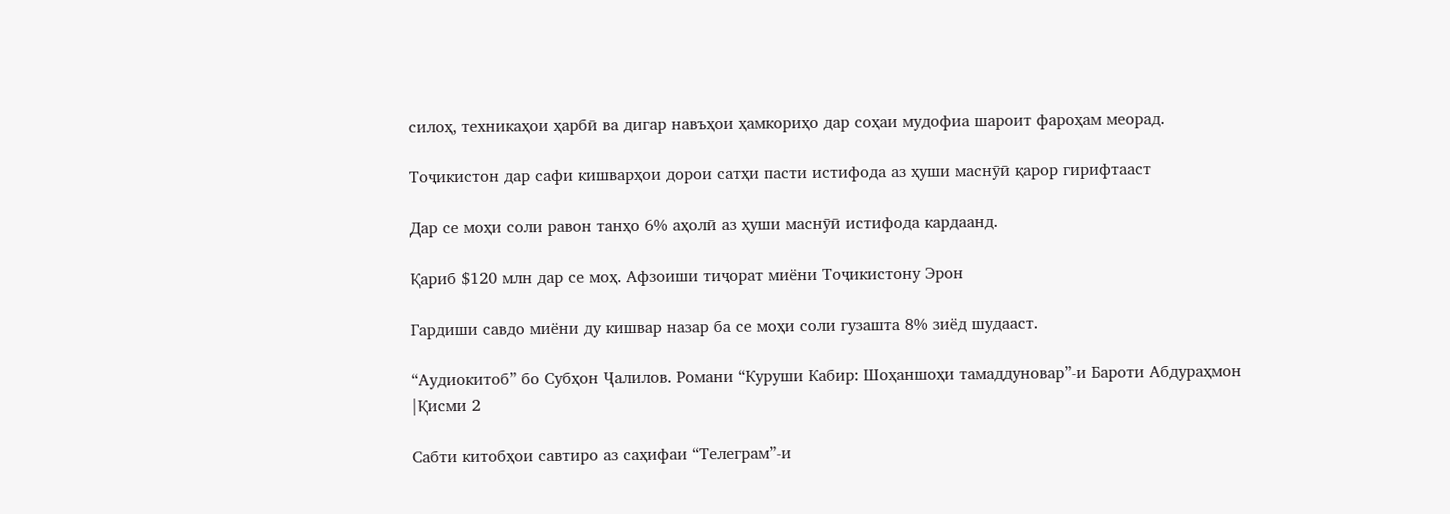силоҳ, техникаҳои ҳарбӣ ва дигар навъҳои ҳамкориҳо дар соҳаи мудофиа шароит фароҳам меорад.

Тоҷикистон дар сафи кишварҳои дорои сатҳи пасти истифода аз ҳуши маснӯӣ қарор гирифтааст

Дар се моҳи соли равон танҳо 6% аҳолӣ аз ҳуши маснӯӣ истифода кардаанд.

Қариб $120 млн дар се моҳ. Афзоиши тиҷорат миёни Тоҷикистону Эрон

Гардиши савдо миёни ду кишвар назар ба се моҳи соли гузашта 8% зиёд шудааст.

“Аудиокитоб” бо Субҳон Ҷалилов. Романи “Куруши Кабир: Шоҳаншоҳи тамаддуновар”-и Бароти Абдураҳмон |Қисми 2

Cабти китобҳои савтиро аз саҳифаи “Телеграм”-и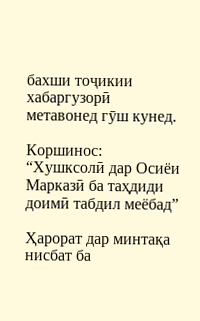бахши тоҷикии хабаргузорӣ метавонед гӯш кунед.

Коршинос: “Хушксолӣ дар Осиёи Марказӣ ба таҳдиди доимӣ табдил меёбад”

Ҳарорат дар минтақа нисбат ба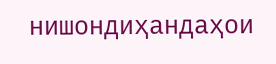нишондиҳандаҳои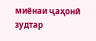миёнаи ҷаҳонӣ зудтар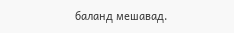баланд мешавад.